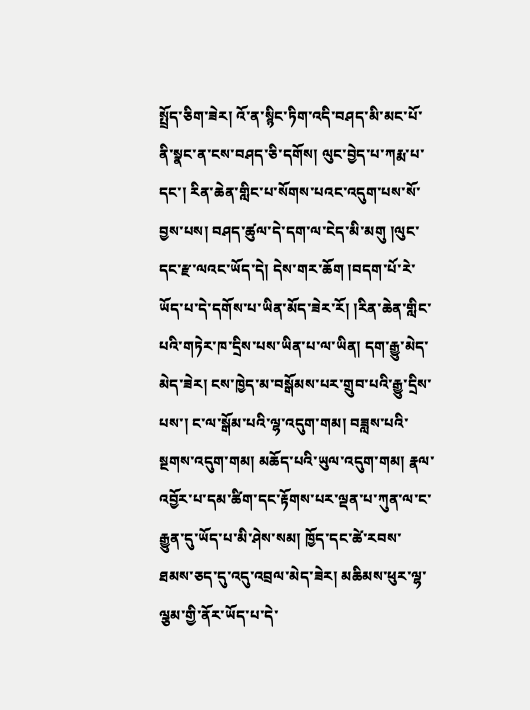སྤྲོད་ཅིག་ཟེར། འོ་ན་སྙིང་ཏིག་འདི་བཤད་མི་མང་པོ་ནི་སྣང་ན་ངས་བཤད་ཅི་དགོས། ལུང་བྱེད་པ་ཀརྨ་པ་དང་། རིན་ཆེན་གླིང་པ་སོགས་པའང་འདུག་པས་སོ་བྱས་པས། བཤད་ཚུལ་དེ་དག་ལ་ངེད་མི་མགུ །ལུང་དང་རྫ་ལའང་ཡོད་དེ། དེས་གར་ཆོག །བདག་པོ་རེ་ཡོད་པ་དེ་དགོས་པ་ཡིན་མོད་ཟེར་རོ། །རིན་ཆེན་གླིང་པའི་གཏེར་ཁ་དྲིས་པས་ཡིན་པ་ལ་ཡིན། དག་རྒྱུ་མེད་མེད་ཟེར། ངས་ཁྱེད་མ་བསྒོམས་པར་གྲུབ་པའི་རྒྱུ་དྲིས་པས་། ང་ལ་སྒོམ་པའི་ལྷ་འདུག་གམ། བཟླས་པའི་སྔགས་འདུག་གམ། མཆོད་པའི་ཡུལ་འདུག་གམ། རྣལ་འབྱོར་པ་དམ་ཚིག་དང་རྟོགས་པར་ལྡན་པ་ཀུན་ལ་ང་རྒྱུན་དུ་ཡོད་པ་མི་ཤེས་སམ། ཁྱོད་དང་ཚེ་རབས་ཐམས་ཅད་དུ་འདུ་འབྲལ་མེད་ཟེར། མཆིམས་ཕུར་ལྷ་ལྕམ་གྱི་ནོར་ཡོད་པ་དེ་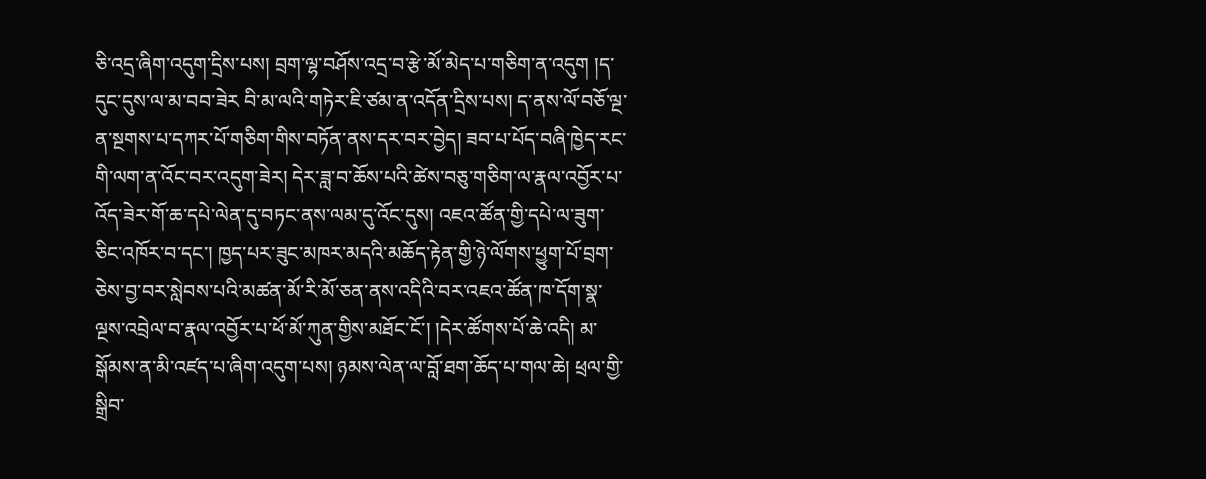ཅི་འདྲ་ཞིག་འདུག་དྲིས་པས། བྲག་ལྷ་བཤོས་འདྲ་བ་རྩེ་མོ་མེད་པ་གཅིག་ན་འདུག །ད་དུང་དུས་ལ་མ་བབ་ཟེར བི་མ་ལའི་གཏེར་ཇི་ཙམ་ན་འདོན་དྲིས་པས། ད་ནས་ལོ་བཅོ་ལྔ་ན་སྔགས་པ་དཀར་པོ་གཅིག་གིས་བཏོན་ནས་དར་བར་བྱེད། ཟབ་པ་པོད་བཞི་ཁྱེད་རང་གི་ལག་ན་འོང་བར་འདུག་ཟེར། དེར་ཟླ་བ་ཆོས་པའི་ཚེས་བཅུ་གཅིག་ལ་རྣལ་འབྱོར་པ་འོད་ཟེར་གོ་ཆ་དཔེ་ལེན་དུ་བཏང་ནས་ལམ་དུ་འོང་དུས། འཇའ་ཚོན་གྱི་དཔེ་ལ་ཟུག་ཅིང་འཁོར་བ་དང་། ཁྱད་པར་ཟུང་མཁར་མདའི་མཆོད་རྟེན་གྱི་ཉེ་ལོགས་ཕྱུག་པོ་བྲག་ཅེས་བྱ་བར་སླེབས་པའི་མཚན་མོ་རི་མོ་ཅན་ནས་འདིའི་བར་འཇའ་ཚོན་ཁ་དོག་སྣ་ལྔས་འབྲེལ་བ་རྣལ་འབྱོར་པ་ཕོ་མོ་ཀུན་གྱིས་མཐོང་ངོ་། །དེར་ཚོགས་པོ་ཆེ་འདི། མ་སྒོམས་ན་མི་འཛད་པ་ཞིག་འདུག་པས། ཉམས་ལེན་ལ་བློ་ཐག་ཆོད་པ་གལ་ཆེ། ཕྲལ་གྱི་སྒྲིབ་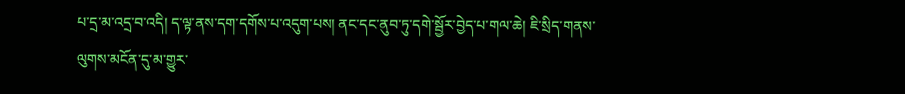པ་དྲ་མ་འདྲ་བ་འདི། ད་ལྟ་ནས་དག་དགོས་པ་འདུག་པས། ནང་དང་ནུབ་ཏུ་དགེ་སྦྱོར་བྱེད་པ་གལ་ཆེ། ཇི་སྲིད་གནས་ལུགས་མངོན་དུ་མ་གྱུར་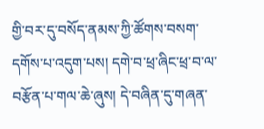གྱི་བར་དུ་བསོད་ནམས་ཀྱི་ཚོགས་བསག་དགོས་པ་འདུག་པས། དགེ་བ་ཕྲ་ཞིང་ཕྲ་བ་ལ་བརྩོན་པ་གལ་ཆེ་ཞུས། དེ་བཞིན་དུ་གཞན་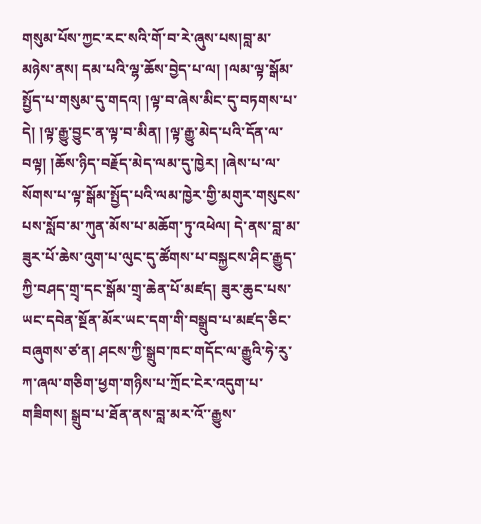གསུམ་པོས་ཀྱང་རང་སའི་གོ་བ་རེ་ཞུས་པས།བླ་མ་མཉེས་ནས། དམ་པའི་ལྷ་ཆོས་བྱེད་པ་ལ། །ལམ་ལྟ་སྒོམ་སྤྱོད་པ་གསུམ་དུ་གདའ། །ལྟ་བ་ཞེས་མིང་དུ་བཏགས་པ་དེ། །ལྟ་རྒྱུ་བྱུང་ན་ལྟ་བ་མིན། །ལྟ་རྒྱུ་མེད་པའི་དོན་ལ་བལྟ། །ཆོས་ཉིད་བརྗོད་མེད་ལམ་དུ་ཁྱེར། །ཞེས་པ་ལ་སོགས་པ་ལྟ་སྒོམ་སྤྱོད་པའི་ལམ་ཁྱེར་གྱི་མགུར་གསུངས་པས་སློབ་མ་ཀུན་མོས་པ་མཆོག་ཏུ་འཕེལ། དེ་ནས་བླ་མ་ཟུར་པོ་ཆེས་འུག་པ་ལུང་དུ་ཚོགས་པ་བསྐྱངས་ཤིང་རྒྱུད་ཀྱི་བཤད་གྲྭ་དང་སྒོམ་གྲྭ་ཆེན་པོ་མཛད། ཟུར་ཆུང་པས་ཡང་དབེན་སྔོན་མོར་ཡང་དག་གི་བསྒྲུབ་པ་མཛད་ཅིང་བཞུགས་ཙ་ན། ཤངས་ཀྱི་སྒྲུབ་ཁང་གདོང་ལ་རྒྱུའི་ཧེ་རུ་ཀ་ཞལ་གཅིག་ཕྱག་གཉིས་པ་ཀྲོང་ངེར་འདུག་པ་གཟིགས། སྒྲུབ་པ་ཐོན་ནས་བླ་མར་འོ་་རྒྱུས་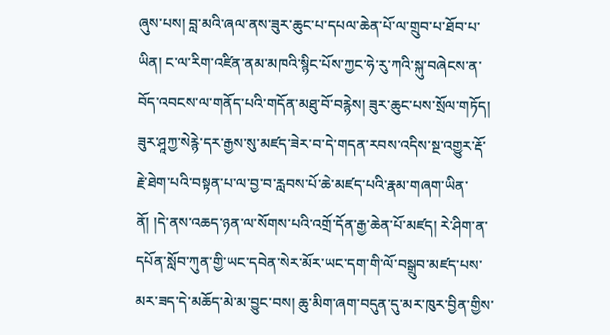ཞུས་པས། བླ་མའི་ཞལ་ནས་ཟུར་ཆུང་པ་དཔལ་ཆེན་པོ་ལ་གྲུབ་པ་ཐོབ་པ་ཡིན། ང་ལ་རིག་འཛིན་ནམ་མཁའི་སྙིང་པོས་ཀྱང་ཧེ་རུ་ཀའི་སྐུ་བཞེངས་ན་བོད་འབངས་ལ་གནོད་པའི་གདོན་མཐུ་བོ་བརྙེས། ཟུར་ཆུང་པས་སྲོལ་གཏོད། ཟུར་ཤཱཀྱ་སེརྙེ་དར་རྒྱས་སུ་མཛད་ཟེར་བ་དེ་གདན་རབས་འདིས་སྔ་འགྱུར་རྡོ་རྗེ་ཐེག་པའི་བསྟན་པ་ལ་བྱ་བ་རླབས་པོ་ཆེ་མཛད་པའི་རྣམ་གཞག་ཡིན་ནོ། །དེ་ནས་འཆད་ཉན་ལ་སོགས་པའི་འགྲོ་དོན་རྒྱ་ཆེན་པོ་མཛད། རེ་ཤིག་ན་དཔོན་སློབ་ཀུན་གྱི་ཡང་དབེན་སེར་མོར་ཡང་དག་གི་ལོ་བསྒྲུབ་མཛད་པས་མར་ཟད་དེ་མཆོད་མེ་མ་བྱུང་བས། ཆུ་མིག་ཞག་བདུན་དུ་མར་ཁུར་བྱིན་གྱིས་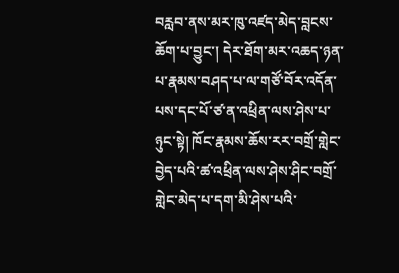བརླབ་ནས་མར་ཁུ་འཛད་མེད་བླངས་ཆོག་པ་བྱུང་། དེར་ཐོག་མར་འཆད་ཉན་པ་རྣམས་བཤད་པ་ལ་གཙོ་བོར་འདོན་པས་དང་པོ་ཙ་ན་འཕྲིན་ལས་ཤེས་པ་ཉུང་སྟེ། ཁོང་རྣམས་ཆོས་རར་བགྲོ་གླེང་བྱེད་པའི་ཚ་འཕྲིན་ལས་ཤེས་ཤིང་བགྲོ་གླེང་མེད་པ་དག་མི་ཤེས་པའི་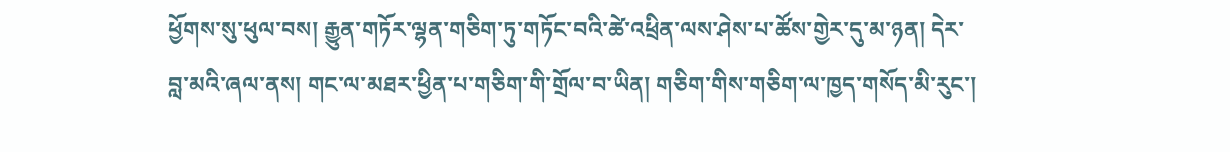ཕྱོགས་སུ་ཕུལ་བས། རྒྱུན་གཏོར་ལྷན་གཅིག་ཏུ་གཏོང་བའི་ཚེ་འཕྲིན་ལས་ཤེས་པ་ཚོས་གྱེར་དུ་མ་ཉན། དེར་བླ་མའི་ཞལ་ནས། གང་ལ་མཐར་ཕྱིན་པ་གཅིག་གི་གྲོལ་བ་ཡིན། གཅིག་གིས་གཅིག་ལ་ཁྱད་གསོད་མི་རུང་།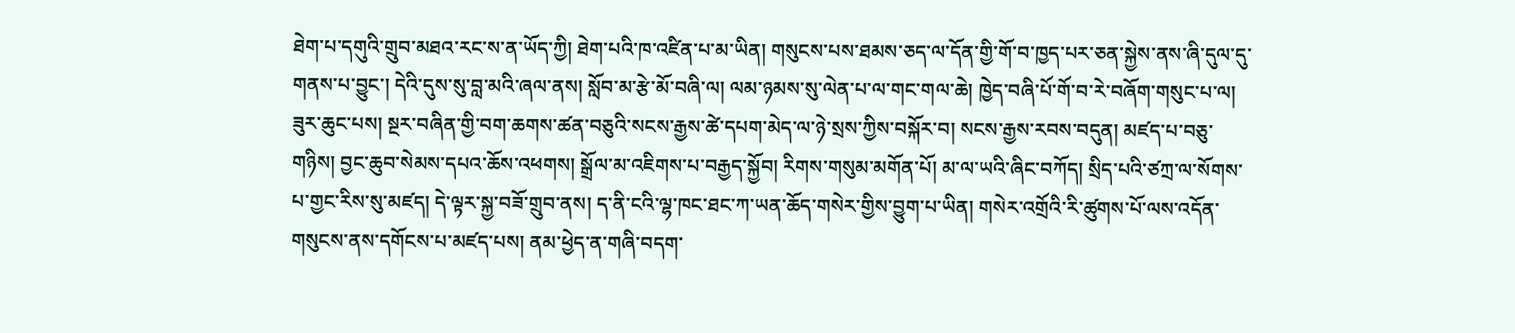ཐེག་པ་དགུའི་གྲུབ་མཐའ་རང་ས་ན་ཡོད་ཀྱི། ཐེག་པའི་ཁ་འཛིན་པ་མ་ཡིན། གསུངས་པས་ཐམས་ཅད་ལ་དོན་གྱི་གོ་བ་ཁྱད་པར་ཅན་སྐྱེས་ནས་ཞི་དུལ་དུ་གནས་པ་བྱུང་། དེའི་དུས་སུ་བླ་མའི་ཞལ་ནས། སློབ་མ་རྩེ་མོ་བཞི་ལ། ལམ་ཉམས་སུ་ལེན་པ་ལ་གང་གལ་ཆེ། ཁྱེད་བཞི་པོ་གོ་བ་རེ་བཞོག་གསུང་པ་ལ། ཟུར་ཆུང་པས། སྔར་བཞིན་གྱི་བག་ཆགས་ཚན་བཅུའི་སངས་རྒྱས་ཚེ་དཔག་མེད་ལ་ཉེ་སྲས་ཀྱིས་བསྐོར་བ། སངས་རྒྱས་རབས་བདུན། མཛད་པ་བཅུ་གཉིས། བྱང་ཆུབ་སེམས་དཔའ་ཆོས་འཕགས། སྒྲོལ་མ་འཇིགས་པ་བརྒྱད་སྐྱོབ། རིགས་གསུམ་མགོན་པོ། མ་ལ་ཡའི་ཞིང་བཀོད། སྲིད་པའི་ཙཀྲ་ལ་སོགས་པ་གྱང་རིས་སུ་མཛད། དེ་ལྟར་སྐྱ་བཟོ་གྲུབ་ནས། ད་ནི་ངའི་ལྷ་ཁང་ཐང་ཀ་ཡན་ཆོད་གསེར་གྱིས་བྱུག་པ་ཡིན། གསེར་འགྲོའི་རི་ཚུགས་པོ་ལས་འདོན་གསུངས་ནས་དགོངས་པ་མཛད་པས། ནམ་ཕྱེད་ན་གཞི་བདག་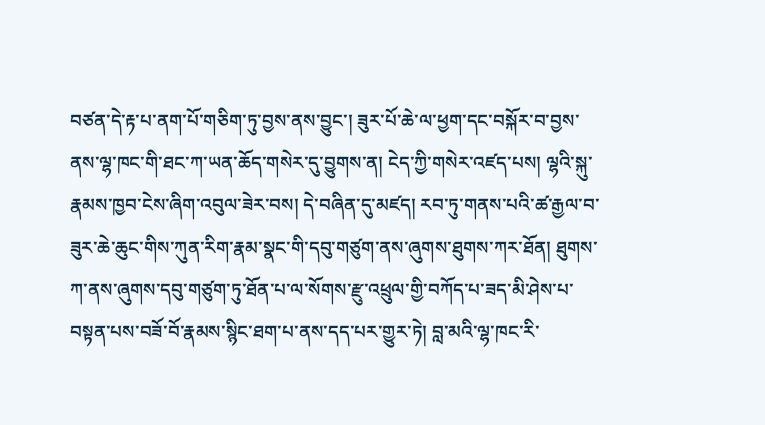བཙན་དེ་རྟ་པ་ནག་པོ་གཅིག་ཏུ་བྱས་ནས་བྱུང་། ཟུར་པོ་ཆེ་ལ་ཕྱག་དང་བསྐོར་བ་བྱས་ནས་ལྷ་ཁང་གི་ཐང་ཀ་ཡན་ཆོད་གསེར་དུ་བྱུགས་ན། ངེད་ཀྱི་གསེར་འཛད་པས། ལྷའི་སྐུ་རྣམས་ཁྱབ་ངེས་ཞིག་འབུལ་ཟེར་བས། དེ་བཞིན་དུ་མཛད། རབ་ཏུ་གནས་པའི་ཚ་རྒྱལ་བ་ཟུར་ཆེ་ཆུང་གིས་ཀུན་རིག་རྣམ་སྣང་གི་དབུ་གཙུག་ནས་ཞུགས་ཐུགས་ཀར་ཐོན། ཐུགས་ཀ་ནས་ཞུགས་དབུ་གཙུག་ཏུ་ཐོན་པ་ལ་སོགས་རྫུ་འཕྲུལ་གྱི་བཀོད་པ་ཟད་མི་ཤེས་པ་བསྟན་པས་བཟོ་བོ་རྣམས་སྙིང་ཐག་པ་ནས་དད་པར་གྱུར་ཏེ། བླ་མའི་ལྷ་ཁང་རི་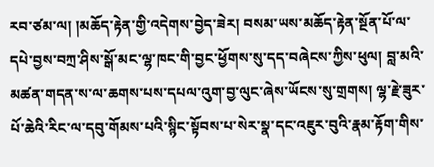རབ་ཙམ་ལ། །མཆོད་རྟེན་གྱི་འདེགས་བྱེད་ཟེར། བསམ་ཡས་མཆོད་རྟེན་སྔོན་པོ་ལ་དཔེ་བྱས་བཀྲ་ཤིས་སྒོ་མང་ལྷ་ཁང་གི་བྱང་ཕྱོགས་སུ་དད་བཞེངས་ཀྱིས་ཕུལ། བླ་མའི་མཚན་གདན་ས་ལ་ཆགས་པས་དཔལ་འུག་བྱ་ལུང་ཞེས་ཡོངས་སུ་གྲགས། ལྷ་རྗེ་ཟུར་པོ་ཆེའི་རིང་ལ་དབུ་གོམས་པའི་སྙིང་སྟོབས་པ་སེར་སྣ་དང་འཇུར་བུའི་རྣམ་རྟོག་གིས་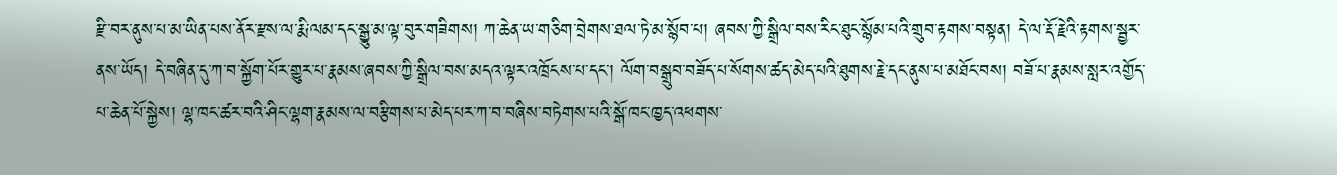རྫི་བར་ནུས་པ་མ་ཡིན་པས་ནོར་རྫས་ལ་རྨི་ལམ་དང་སྒྱུ་མ་ལྟ་བུར་གཟིགས། ཀ་ཆེན་ཡ་གཅིག་བྲེགས་ཐལ་ཏེ་མ་སྙོབ་པ། ཞབས་ཀྱི་སྒྲིལ་བས་རིང་ཐུང་སྙོམ་པའི་གྲུབ་རྟགས་བསྟན། དེ་ལ་རྡོ་རྗེའི་རྟགས་སྦྱར་ནས་ཡོད། དེ་བཞིན་དུ་ཀ་བ་སྐྱོག་པོར་གྱུར་པ་རྣམས་ཞབས་ཀྱི་སྒྲིལ་བས་མདའ་ལྟར་འཁྲོངས་པ་དང་། ལོག་བསྒྲུབ་བཟོད་པ་སོགས་ཚད་མེད་པའི་ཐུགས་རྗེ་དང་ནུས་པ་མཐོང་བས། བཟོ་པ་རྣམས་སླར་འགྱོད་པ་ཆེན་པོ་སྐྱེས། ལྷ་ཁང་ཚར་བའི་ཤིང་ལྷག་རྣམས་ལ་བརྩིགས་པ་མེད་པར་ཀ་བ་བཞིས་བཏེགས་པའི་སྒོ་ཁང་ཁྱད་འཕགས་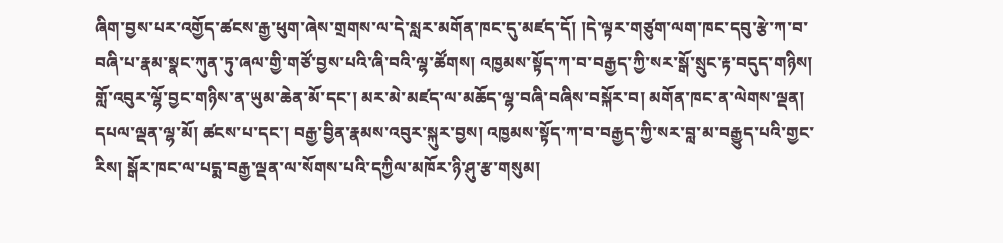ཞིག་བྱས་པར་འགྱོད་ཚངས་རྒྱ་ཕུག་ཞེས་གྲགས་ལ་དེ་སླར་མགོན་ཁང་དུ་མཛད་དོ། །དེ་ལྟར་གཙུག་ལག་ཁང་དབུ་རྩེ་ཀ་བ་བཞི་པ་རྣམ་སྣང་ཀུན་ཏུ་ཞལ་གྱི་གཙོ་བྱས་པའི་ཞི་བའི་ལྷ་ཚོགས། འཁྱམས་སྟོད་ཀ་བ་བརྒྱད་ཀྱི་སར་སྒོ་སྲུང་རྟ་བདུད་གཉིས། གློ་འབུར་ལྷོ་བྱང་གཉིས་ན་ཡུམ་ཆེན་མོ་དང་། མར་མེ་མཛད་ལ་མཆོད་ལྷ་བཞི་བཞིས་བསྐོར་བ། མགོན་ཁང་ན་ལེགས་ལྡན། དཔལ་ལྡན་ལྷ་མོ། ཚངས་པ་དང་། བརྒྱ་བྱིན་རྣམས་འབུར་སྐུར་བྱས། འཁྱམས་སྟོད་ཀ་བ་བརྒྱད་ཀྱི་སར་བླ་མ་བརྒྱུད་པའི་གྱང་རིས། སྒོར་ཁང་ལ་པདྨ་བརྒྱ་ལྡན་ལ་སོགས་པའི་དཀྱིལ་མཁོར་ཉི་ཤུ་རྩ་གསུམ།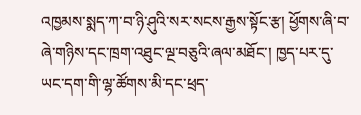འཁྱམས་སྨད་ཀ་བ་ཉི་ཤུའི་སར་སངས་རྒྱས་སྟོང་རྩ། ཕྱོགས་ཞི་བ་ཞེ་གཉིས་དང་ཁྲག་འཐུང་ལྔ་བཅུའི་ཞལ་མཐོང་། ཁྱད་པར་དུ་ཡང་དག་གི་ལྷ་ཚོགས་མི་དང་ཕྲད་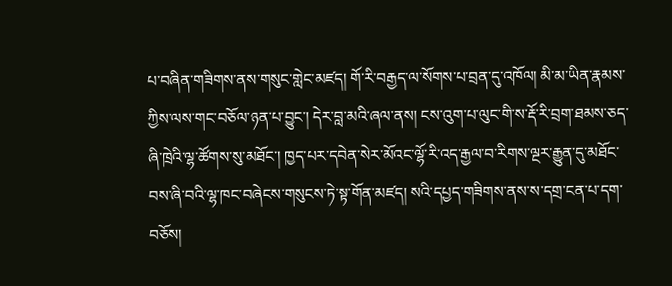པ་བཞིན་གཟིགས་ནས་གསུང་གླེང་མཛད། གོ་རི་བརྒྱད་ལ་སོགས་པ་བྲན་དུ་འཁོལ། མི་མ་ཡིན་རྣམས་ཀྱིས་ལས་གང་བཅོལ་ཉན་པ་བྱུང་། དེར་བླ་མའི་ཞལ་ནས། ངས་འུག་པ་ལུང་གི་ས་རྡོ་རི་བྲག་ཐམས་ཅད་ཞི་ཁྲེའི་ལྷ་ཚོགས་སུ་མཐོང་། ཁྱད་པར་དབེན་སེར་མོའང་ལྷོ་རི་འད་རྒྱལ་བ་རིགས་ལྔར་རྒྱུན་དུ་མཐོང་བས་ཞི་བའི་ལྷ་ཁང་བཞེངས་གསུངས་ཏེ་སྟ་གོན་མཛད། སའི་དཔྱད་གཟིགས་ནས་ས་དགྲ་ངན་པ་དག་བཅོས།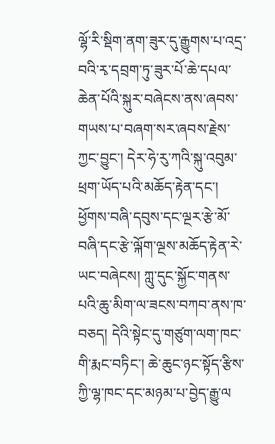ལྷོ་རི་སྡིག་ནག་ཟུར་དུ་རྒྱུགས་པ་འདྲ་བའི་རྭ་དབྲག་ཏུ་ཟུར་པོ་ཆེ་དཔལ་ཆེན་པོའི་སྐུར་བཞེངས་ནས་ཞབས་གཡས་པ་བཞག་སར་ཞབས་རྗེས་ཀྱང་བྱུང་། དེར་ཧེ་རུ་ཀའི་སྐུ་འབུམ་ཕྲག་ཡོད་པའི་མཆོད་རྟེན་དང་། ཕྱོགས་བཞི་དབུས་དང་ལྔར་རྩེ་མོ་བཞི་དང་རྩེ་ལྐོག་ལྔས་མཆོད་རྟེན་རེ་ཡང་བཞེངས། ཀླུ་དུང་སྐྱོང་གནས་པའི་ཆུ་མིག་ལ་ཟངས་བཀབ་ནས་ཁ་བཅད། དེའི་སྟེང་དུ་གཙུག་ལག་ཁང་གི་རྨང་བཏིང་། ཆེ་ཆུང་ཉང་སྟོད་རྩིས་ཀྱི་ལྷ་ཁང་དང་མཉམ་པ་བྱེད་རྒྱུ་ལ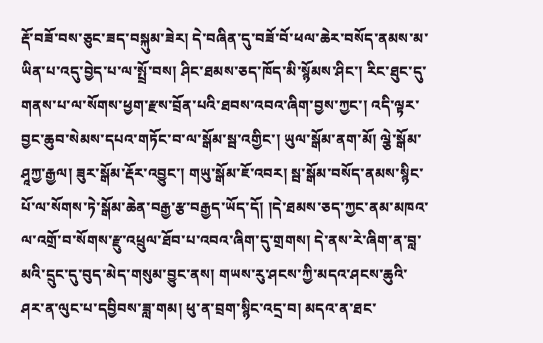རྡོ་བཟོ་བས་ཅུང་ཟད་བསྐུམ་ཟེར། དེ་བཞིན་དུ་བཟོ་བོ་ཕལ་ཆེར་བསོད་ནམས་མ་ཡིན་པ་འདུ་བྱེད་པ་ལ་སྤྲོ་བས། ཤིང་ཐམས་ཅད་ཁོད་མི་སྙོམས་ཤིང་། རིང་ཐུང་དུ་གནས་པ་ལ་སོགས་ཕྱག་རྫས་བྲོན་པའི་ཐབས་འབའ་ཞིག་བྱས་ཀྱང་། འདི་ལྟར་བྱང་ཆུབ་སེམས་དཔའ་གཏོང་བ་ལ་སྒོམ་སྦ་འགྱིང་། ཡུལ་སྒོམ་ནག་མོ། ལྕེ་སྒོམ་ཤཱཀྱ་རྒྱལ། ཟུར་སྒོམ་རྡོར་འབྱུང་། གཡུ་སྒོམ་ཇོ་འབར། སྦ་སྒོམ་བསོད་ནམས་སྙིང་པོ་ལ་སོགས་ཏེ་སྒོམ་ཆེན་བརྒྱ་རྩ་བརྒྱད་ཡོད་དོ། །དེ་ཐམས་ཅད་ཀྱང་ནམ་མཁའ་ལ་འགྲོ་བ་སོགས་རྫུ་འཕྲུལ་ཐོབ་པ་འབའ་ཞིག་དུ་གྲགས། དེ་ནས་རེ་ཞིག་ན་བླ་མའི་དྲུང་དུ་བུད་མེད་གསུམ་བྱུང་ནས། གཡས་རུ་ཤངས་ཀྱི་མདའ་ཤངས་ཆུའི་ཤར་ན་ལུང་པ་དབྱིབས་ཟླ་གམ། ཕུ་ན་བྲག་སྙིང་འདྲ་བ། མདའ་ན་ཐང་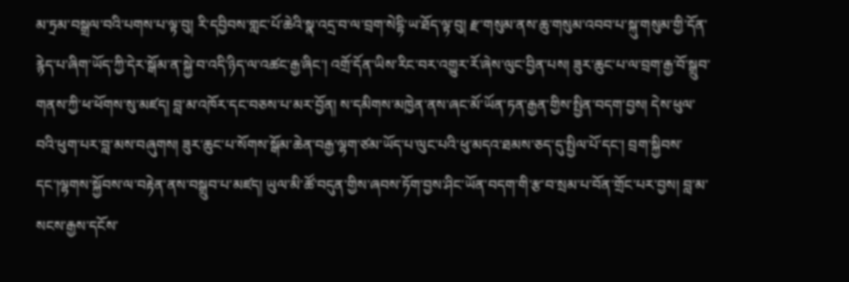མ་ཏྲམ་བསྒྲལ་བའི་པགས་པ་ལྟ་བུ། རི་དབྱིབས་གླང་པོ་ཆེའི་སྣ་འདྲ་བ་ལ་བྲག་སེདྷི་ཡ་ཐོད་ལྟ་བུ། རྫ་གསུམ་ནས་ཆུ་གསུམ་འབབ་པ་སྐུ་གསུམ་གྱི་དོན་རྙེད་པ་ཞིག་ཡོད་ཀྱི་དེར་སྒོམ་ན་སྐྱེ་བ་འདི་ཉིད་ལ་འཚང་རྒྱ་ཞིང་། འགྲོ་དོན་ཡིས་རིང་བར་འགྱུར་རོ་ཞེས་ལུང་བྱིན་པས། ཟུར་ཆུང་པ་ལ་བྲག་རྒྱ་བོ་སྒྲུབ་གནས་ཀྱི་ཕ་ཕོགས་སུ་མཛད། བླ་མ་འཁོར་དང་བཅས་པ་མར་བྱོན། ས་དམིགས་མཁྱེན་ནས་ཞང་མོ་ཡོན་ཏན་རྒྱན་གྱིས་སྤྱིན་བདག་བྱས། དེས་ཕུལ་བའི་ཕུག་པར་བླ་མས་བཞུགས། ཟུར་ཆུང་པ་སོགས་སྒོམ་ཆེན་བརྒྱ་ལྷག་ཙམ་ཡོད་པ་ལུང་པའི་ཕུ་མདའ་ཐམས་ཅད་དུ་སྤྱིལ་པོ་དང་། བྲག་སྐྱིབས་དང་།ལྷགས་སྐྱོབས་ལ་བརྟེན་ནས་བསྒྲུབ་པ་མཛད། ཡུལ་མི་ཚོ་བདུན་གྱིས་ཞབས་ཏོག་བྱས་ཤིང་ཡོན་བདག་གི་རྩ་བ་སྲམ་པ་བོན་གྲོང་པར་བྱས། བླ་མ་སངས་རྒྱས་དངོས་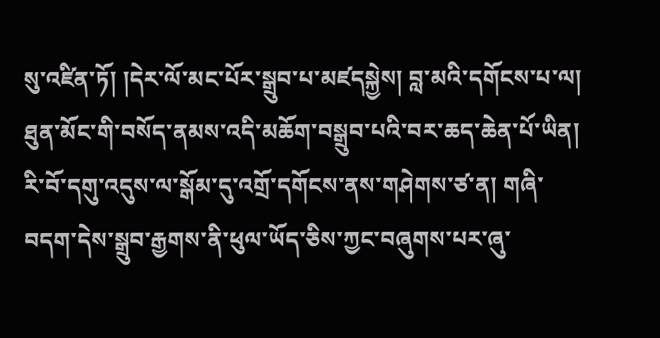སུ་འཛིན་ཏོ། །དེར་ལོ་མང་པོར་སྒྲུབ་པ་མཛདསྐྱེས། བླ་མའི་དགོངས་པ་ལ། ཐུན་མོང་གི་བསོད་ནམས་འདི་མཆོག་བསྒྲུབ་པའི་བར་ཆད་ཆེན་པོ་ཡིན། རི་བོ་དགུ་འདུས་ལ་སྒོམ་དུ་འགྲོ་དགོངས་ནས་གཤེགས་ཙ་ན། གཞི་བདག་དེས་སྒྲུབ་རྒྱགས་ནི་ཕུལ་ཡོད་ཅིས་ཀྱང་བཞུགས་པར་ཞུ་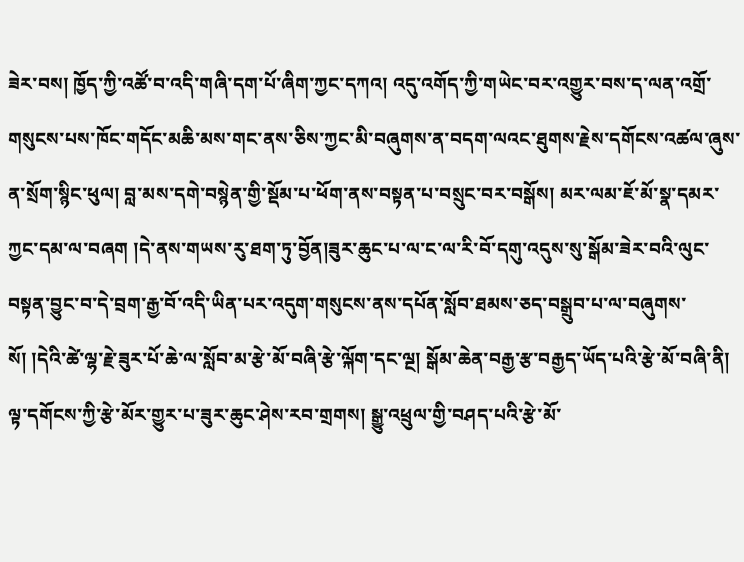ཟེར་བས། ཁྱོད་ཀྱི་འཚོ་བ་འདི་གཞི་དག་པོ་ཞིག་ཀྱང་དཀའ། འདུ་འགོད་ཀྱི་གཡེང་བར་འགྱུར་བས་ད་ལན་འགྲོ་གསུངས་པས་ཁོང་གདོང་མཆི་མས་གང་ནས་ཅིས་ཀྱང་མི་བཞུགས་ན་བདག་ལའང་ཐུགས་རྗེས་དགོངས་འཚལ་ཞུས་ན་སྲོག་སྙིང་ཕུལ། བླ་མས་དགེ་བསྙེན་གྱི་སྡོམ་པ་ཕོག་ནས་བསྟན་པ་བསྲུང་བར་བསྒོས། མར་ལམ་ཇོ་མོ་སྣ་དམར་ཀྱང་དམ་ལ་བཞག །དེ་ནས་གཡས་རུ་ཐག་ཏུ་བྱོན།ཟུར་ཆུང་པ་ལ་ང་ལ་རི་བོ་དགུ་འདུས་སུ་སྒོམ་ཟེར་བའི་ལུང་བསྟན་བྱུང་བ་དེ་བྲག་རྒྱ་བོ་འདི་ཡིན་པར་འདུག་གསུངས་ནས་དཔོན་སློབ་ཐམས་ཅད་བསྒྲུབ་པ་ལ་བཞུགས་སོ། །དེའི་ཚེ་ལྷ་རྗེ་ཟུར་པོ་ཆེ་ལ་སློབ་མ་རྩེ་མོ་བཞི་རྩེ་ལྐོག་དང་ལྔ། སྒོམ་ཆེན་བརྒྱ་རྩ་བརྒྱད་ཡོད་པའི་རྩེ་མོ་བཞི་ནི། ལྟ་དགོངས་ཀྱི་རྩེ་མོར་གྱུར་པ་ཟུར་ཆུང་ཤེས་རབ་གྲགས། སྒྱུ་འཕྲུལ་གྱི་བཤད་པའི་རྩེ་མོ་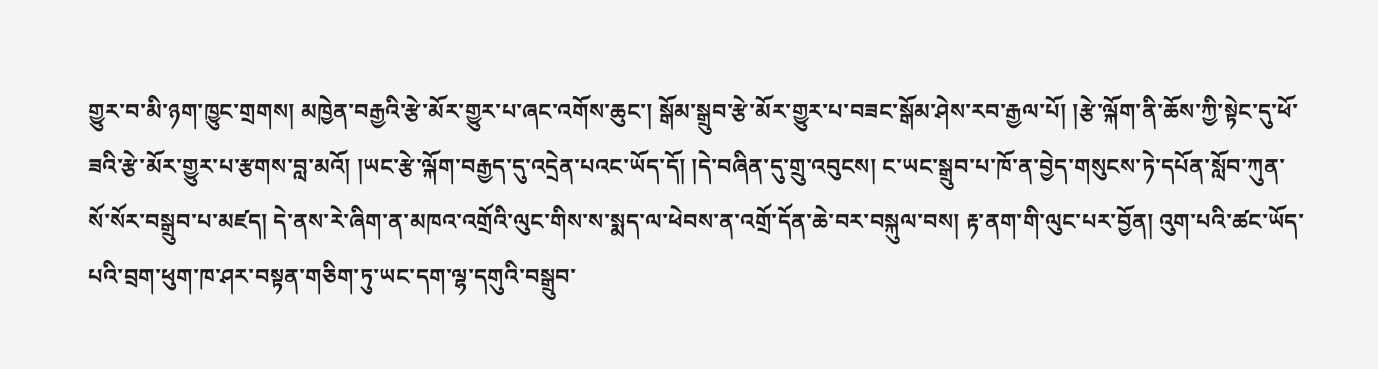གྱུར་བ་མི་ཉག་ཁྱུང་གྲགས། མཁྱེན་བརྒྱའི་རྩེ་མོར་གྱུར་པ་ཞང་འགོས་ཆུང་། སྒོམ་སྒྲུབ་རྩེ་མོར་གྱུར་པ་བཟང་སྒོམ་ཤེས་རབ་རྒྱལ་པོ། །རྩེ་ལྐོག་ནི་ཆོས་ཀྱི་སྟེང་དུ་ཕོ་ཟའི་རྩེ་མོར་གྱུར་པ་རྩགས་བླ་མའོ། །ཡང་རྩེ་ལྐོག་བརྒྱད་དུ་འདྲེན་པའང་ཡོད་དོ། །དེ་བཞིན་དུ་གྲུ་འབུངས། ང་ཡང་སྒྲུབ་པ་ཁོ་ན་བྱེད་གསུངས་ཏེ་དཔོན་སློབ་ཀུན་སོ་སོར་བསྒྲུབ་པ་མཛད། དེ་ནས་རེ་ཞིག་ན་མཁའ་འགྲོའི་ལུང་གིས་ས་སྨད་ལ་ཕེབས་ན་འགྲོ་དོན་ཆེ་བར་བསྐུལ་བས། རྟ་ནག་གི་ལུང་པར་བྱོན། འུག་པའི་ཚང་ཡོད་པའི་བྲག་ཕུག་ཁ་ཤར་བསྟན་གཅིག་ཏུ་ཡང་དག་ལྷ་དགུའི་བསྒྲུབ་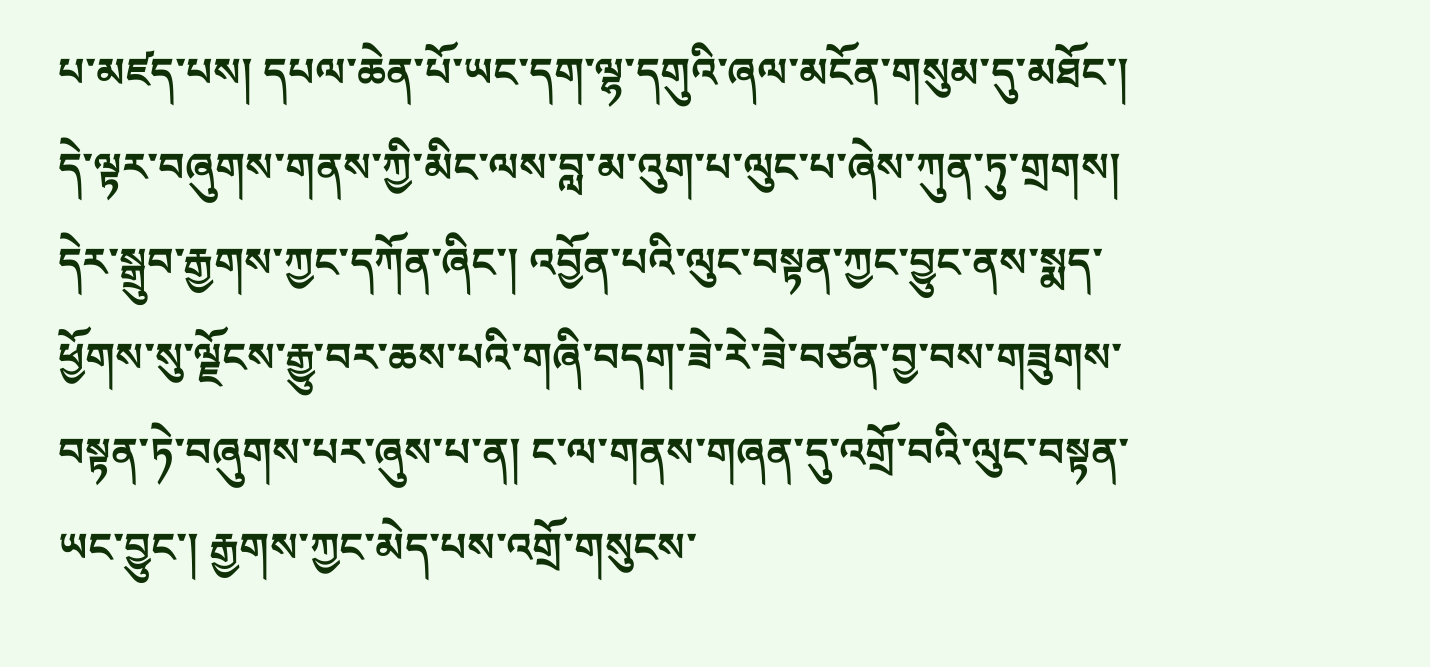པ་མཛད་པས། དཔལ་ཆེན་པོ་ཡང་དག་ལྷ་དགུའི་ཞལ་མངོན་གསུམ་དུ་མཐོང་། དེ་ལྟར་བཞུགས་གནས་ཀྱི་མིང་ལས་བླ་མ་འུག་པ་ལུང་པ་ཞེས་ཀུན་ཏུ་གྲགས། དེར་སྒྲུབ་རྒྱགས་ཀྱང་དཀོན་ཞིང་། འབྱོན་པའི་ལུང་བསྟན་ཀྱང་བྱུང་ནས་སྨད་ཕྱོགས་སུ་ལྗོངས་རྒྱུ་བར་ཆས་པའི་གཞི་བདག་ཟེ་རེ་ཟེ་བཙན་བྱ་བས་གཟུགས་བསྟན་ཏེ་བཞུགས་པར་ཞུས་པ་ན། ང་ལ་གནས་གཞན་དུ་འགྲོ་བའི་ལུང་བསྟན་ཡང་བྱུང་། རྒྱགས་ཀྱང་མེད་པས་འགྲོ་གསུངས་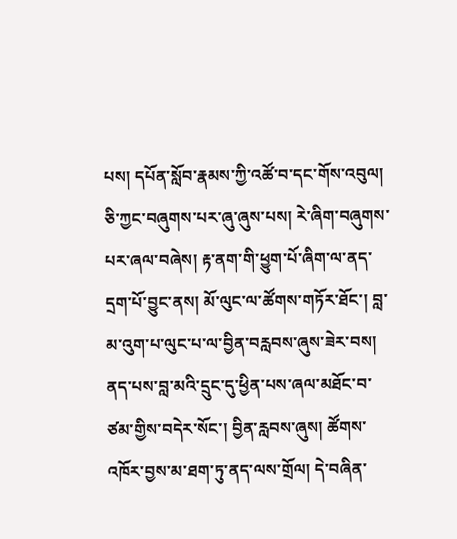པས། དཔོན་སློབ་རྣམས་ཀྱི་འཚོ་བ་དང་གོས་འབུལ། ཅི་ཀྱང་བཞུགས་པར་ཞུ་ཞུས་པས། རེ་ཞིག་བཞུགས་པར་ཞལ་བཞེས། རྟ་ནག་གི་ཕྱུག་པོ་ཞིག་ལ་ནད་དྲག་པོ་བྱུང་ནས། མོ་ལུང་ལ་ཚོགས་གཏོར་ཐོང་། བླ་མ་འུག་པ་ལུང་པ་ལ་བྱིན་བརླབས་ཞུས་ཟེར་བས། ནད་པས་བླ་མའི་དྲུང་དུ་ཕྱིན་པས་ཞལ་མཐོང་བ་ཙམ་གྱིས་བདེར་སོང་། བྱིན་རླབས་ཞུས། ཚོགས་འཁོར་བྱས་མ་ཐག་ཏུ་ནད་ལས་གྲོལ། དེ་བཞིན་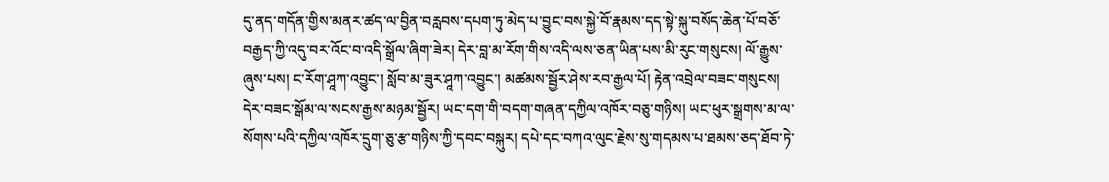དུ་ནད་གདོན་གྱིས་མནར་ཚད་ལ་བྱིན་བརླབས་དཔག་ཏུ་མེད་པ་བྱུང་བས་སྐྱེ་བོ་རྣམས་དད་སྟེ་སྐུ་བསོད་ཆེན་པོ་བཅོ་བརྒྱད་ཀྱི་འདུ་བར་འོང་བ་འདི་སྒྲོལ་ཞིག་ཟེར། དེར་བླ་མ་རོག་གིས་འདི་ལས་ཅན་ཡིན་པས་མི་རུང་གསུངས། ལོ་རྒྱུས་ཞུས་པས། ང་རོག་ཤཱཀ་འབྱུང་། སློབ་མ་ཟུར་ཤཱཀ་འབྱུང་། མཚམས་སྦྱོར་ཤེས་རབ་རྒྱལ་པོ། རྟེན་འབྲེལ་བཟང་གསུངས། དེར་བཟང་སྒོམ་ལ་སངས་རྒྱས་མཉམ་སྦྱོར། ཡང་དག་གི་བདག་གཞན་དཀྱིལ་འཁོར་བཅུ་གཉིས། ཡང་ཕུར་སྒྲགས་མ་ལ་སོགས་པའི་དཀྱིལ་འཁོར་དྲུག་ཅུ་རྩ་གཉིས་ཀྱི་དབང་བསྐུར། དཔེ་དང་བཀའ་ལུང་རྗེས་སུ་གདམས་པ་ཐམས་ཅད་ཐོབ་ཏེ་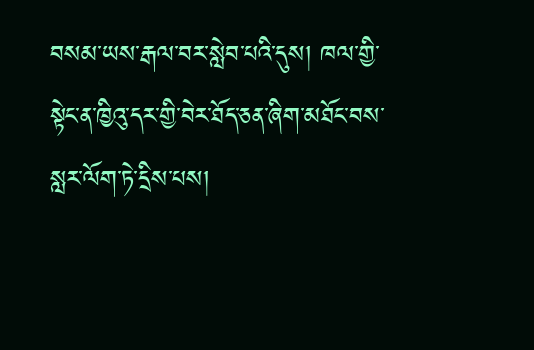བསམ་ཡས་རྒལ་བར་སླེབ་པའི་དུས། ཁལ་གྱི་སྟེང་ན་ཁྱིའུ་དར་གྱི་བེར་ཐོད་ཅན་ཞིག་མཐོང་བས་སླར་ལོག་ཏེ་དྲིས་པས།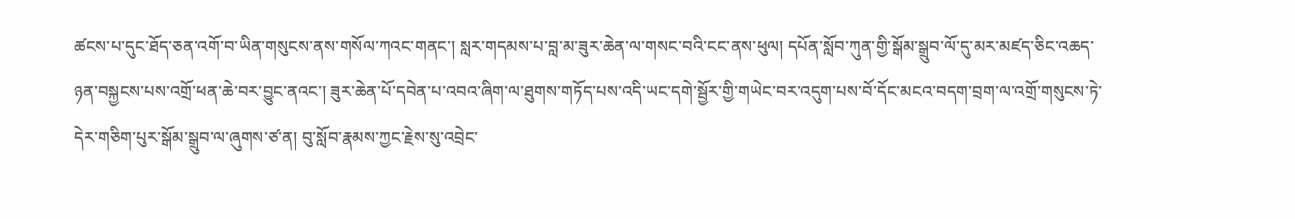ཚངས་པ་དུང་ཐོད་ཅན་འགོ་བ་ཡིན་གསུངས་ནས་གསོལ་ཀའང་གནང་། སླར་གདམས་པ་བླ་མ་ཟུར་ཆེན་ལ་གསང་བའི་ངང་ནས་ཕུལ། དཔོན་སློབ་ཀུན་གྱི་སྒོམ་སྒྲུབ་ལོ་དུ་མར་མཛད་ཅིང་འཆད་ཉན་བསྐྱངས་པས་འགྲོ་ཕན་ཆེ་བར་བྱུང་ནའང་། ཟུར་ཆེན་པོ་དབེན་པ་འབའ་ཞིག་ལ་ཐུགས་གཏོད་པས་འདི་ཡང་དགེ་སྦྱོར་གྱི་གཡེང་བར་འདུག་པས་བོ་དོང་མངའ་བདག་བྲག་ལ་འགྲོ་གསུངས་ཏེ་དེར་གཅིག་པུར་སྒོམ་སྒྲུབ་ལ་ཞུགས་ཙ་ན། བུ་སློབ་རྣམས་ཀྱང་རྗེས་སུ་འབྲེང་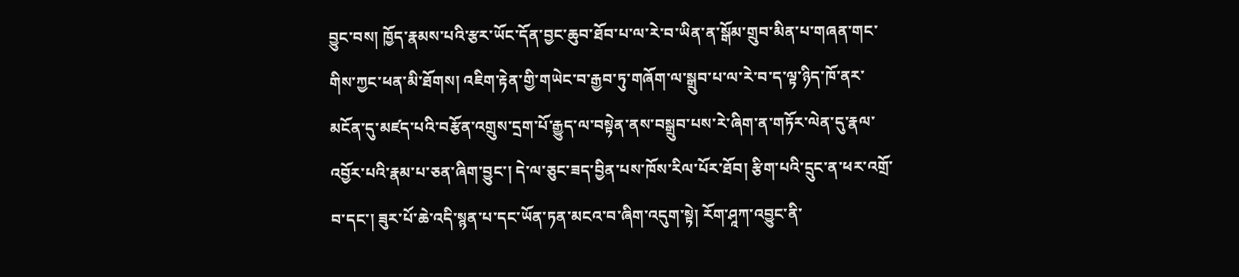བྱུང་བས། ཁྱོད་རྣམས་པའི་རྩར་ཡོང་དོན་བྱང་ཆུབ་ཐོབ་པ་ལ་རེ་བ་ཡིན་ན་སྒོམ་གྲུབ་མིན་པ་གཞན་གང་གིས་ཀྱང་ཕན་མི་ཐོགས། འཇིག་རྟེན་གྱི་གཡེང་བ་རྒྱབ་ཏུ་གཞོག་ལ་སྒྲུབ་པ་ལ་རེ་བ་ད་ལྟ་ཉིད་ཁོ་ནར་མངོན་དུ་མཛད་པའི་བརྩོན་འགྲུས་དྲག་པོ་རྒྱུད་ལ་བསྟེན་ནས་བསྒྲུབ་པས་རེ་ཞིག་ན་གཏོར་ལེན་དུ་རྣལ་འབྱོར་པའི་རྣམ་པ་ཅན་ཞིག་བྱུང་། དེ་ལ་ཅུང་ཟད་བྱིན་པས་ཁོས་རིལ་པོར་ཐོབ། རྩིག་པའི་དྲུང་ན་ཕར་འགྲོ་བ་དང་། ཟུར་པོ་ཆེ་འདི་སྙན་པ་དང་ཡོན་ཏན་མངའ་བ་ཞིག་འདུག་སྟེ། རོག་ཤཱཀ་འབྱུང་ནི་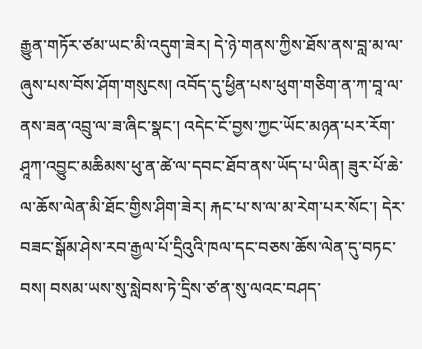རྒྱུན་གཏོར་ཙམ་ཡང་མི་འདུག་ཟེར། དེ་ཉེ་གནས་ཀྱིས་ཐོས་ནས་བླ་མ་ལ་ཞུས་པས་བོས་ཤོག་གསུངས། འབོད་དུ་ཕྱིན་པས་ཕུག་གཅིག་ན་ཀ་བཱ་ལ་ནས་ཟན་འབྲུ་ལ་ཟ་ཞིང་སྣང་། འདེང་ངོ་བྱས་ཀྱང་ཡོང་མཉན་པར་རོག་ཤཱཀ་འབྱུང་མཆིམས་ཕུ་ན་ཚེ་ལ་དབང་ཐོབ་ནས་ཡོད་པ་ཡིན། ཟུར་པོ་ཆེ་ལ་ཆོས་ལེན་མི་ཐོང་གྱིས་ཤིག་ཟེར། རྐང་པ་ས་ལ་མ་རེག་པར་སོང་། དེར་བཟང་སྒོམ་ཤེས་རབ་རྒྱལ་པོ་དྲིའུའི་ཁལ་དང་བཅས་ཆོས་ལེན་དུ་བཏང་བས། བསམ་ཡས་སུ་སླེབས་ཏེ་དྲིས་ཙ་ན་སུ་ལའང་བཤད་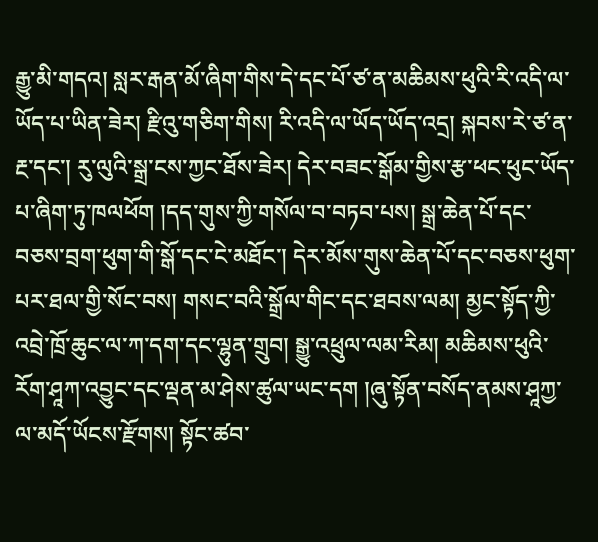རྒྱུ་མི་གདའ། སླར་རྒན་མོ་ཞིག་གིས་དེ་དང་པོ་ཙ་ན་མཆིམས་ཕུའི་རི་འདི་ལ་ཡོད་པ་ཡིན་ཟེར། རྫིའུ་གཅིག་གིས། རི་འདི་ལ་ཡོད་ཡོད་འདྲ། སྐབས་རེ་ཙ་ན་རྔ་དང་། རུ་ལུའི་སྒྲ་ངས་ཀྱང་ཐོས་ཟེར། དེར་བཟང་སྒོམ་གྱིས་རྩ་ཕང་ཕུང་ཡོད་པ་ཞིག་ཏུ་ཁལཕོག །དད་གུས་ཀྱི་གསོལ་བ་བཏབ་པས། སྒྲ་ཆེན་པོ་དང་བཅས་བྲག་ཕུག་གི་སྒོ་དང་ངེ་མཐོང་། དེར་མོས་གུས་ཆེན་པོ་དང་བཅས་ཕུག་པར་ཐལ་གྱི་སོང་བས། གསང་བའི་སྒྲོལ་གིང་དང་ཐབས་ལམ། མྱང་སྟོད་ཀྱི་འབྲེ་ཁྲོ་ཆུང་ལ་ཀ་དག་དང་ལྷུན་གྲུབ། སྒྱུ་འཕྲུལ་ལམ་རིམ། མཆིམས་ཕུའི་རོག་ཤཱཀ་འབྱུང་དང་ལྡན་མ་ཤེས་ཚུལ་ཡང་དག །ཞུ་སྟོན་བསོད་ནམས་ཤཱཀྱ་ལ་མདོ་ཡོངས་རྫོགས། སྟོང་ཚབ་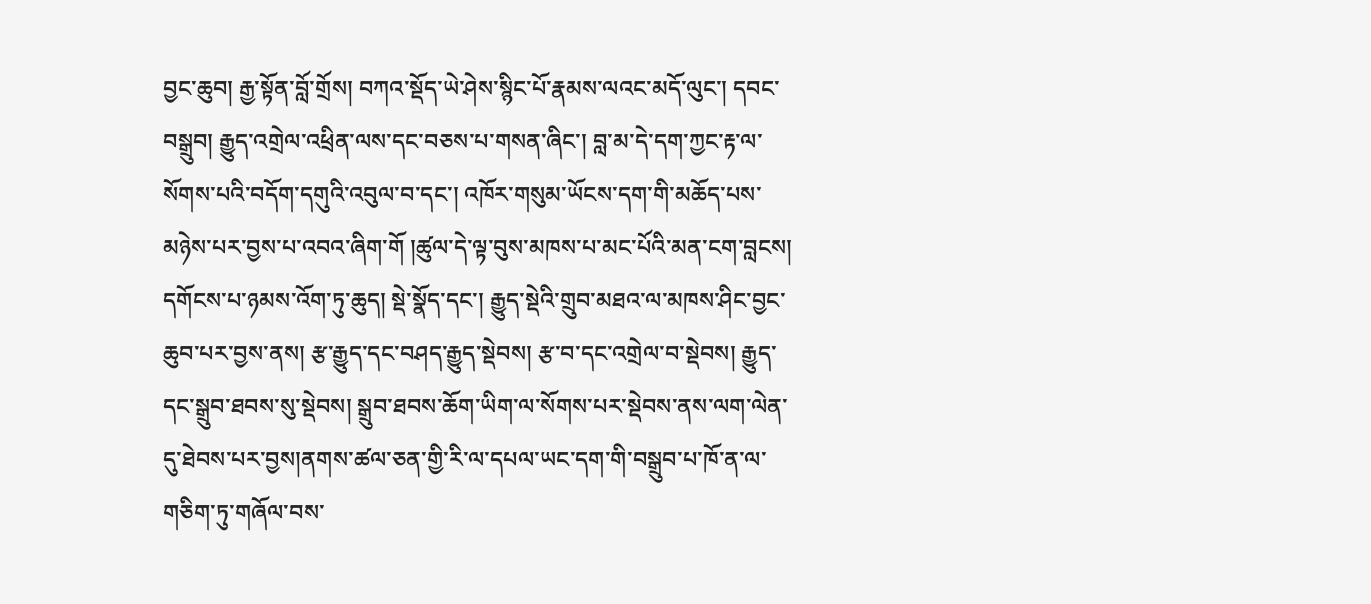བྱང་ཆུབ། རྒྱ་སྟོན་བློ་གྲོས། བཀའ་སྡོད་ཡེ་ཤེས་སྙིང་པོ་རྣམས་ལའང་མདོ་ལུང་། དབང་བསྒྲུབ། རྒྱུད་འགྲེལ་འཕྲིན་ལས་དང་བཅས་པ་གསན་ཞིང་། བླ་མ་དེ་དག་ཀྱང་རྟ་ལ་སོགས་པའི་བདོག་དགུའི་འབུལ་བ་དང་། འཁོར་གསུམ་ཡོངས་དག་གི་མཆོད་པས་མཉེས་པར་བྱས་པ་འབའ་ཞིག་གོ །ཚུལ་དེ་ལྟ་བུས་མཁས་པ་མང་པོའི་མན་ངག་བླངས། དགོངས་པ་ཉམས་འོག་ཏུ་ཆུད། སྡེ་སྣོད་དང་། རྒྱུད་སྡེའི་གྲུབ་མཐའ་ལ་མཁས་ཤིང་བྱང་ཆུབ་པར་བྱས་ནས། རྩ་རྒྱུད་དང་བཤད་རྒྱུད་སྡེབས། རྩ་བ་དང་འགྲེལ་བ་སྡེབས། རྒྱུད་དང་སྒྲུབ་ཐབས་སུ་སྡེབས། སྒྲུབ་ཐབས་ཆོག་ཡིག་ལ་སོགས་པར་སྡེབས་ནས་ལག་ལེན་དུ་ཐེབས་པར་བྱས།ནགས་ཚལ་ཅན་གྱི་རི་ལ་དཔལ་ཡང་དག་གི་བསྒྲུབ་པ་ཁོ་ན་ལ་གཅིག་ཏུ་གཞོལ་བས་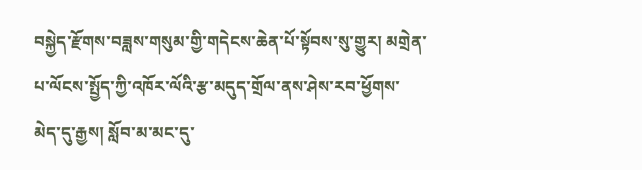བསྐྱེད་རྫོགས་བཟླས་གསུམ་གྱི་གདེངས་ཆེན་པོ་སྟོབས་སུ་གྱུར། མགྲེན་པ་ལོངས་སྤྱོད་ཀྱི་འཁོར་ལོའི་རྩ་མདུད་གྲོལ་ནས་ཤེས་རབ་ཕྱོགས་མེད་དུ་རྒྱས། སློབ་མ་མང་དུ་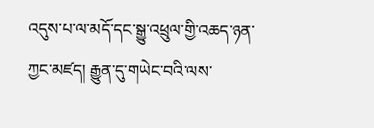འདུས་པ་ལ་མདོ་དང་སྒྱུ་འཕྲུལ་གྱི་འཆད་ཉན་ཀྱང་མཛད། རྒྱུན་དུ་གཡེང་བའི་ལས་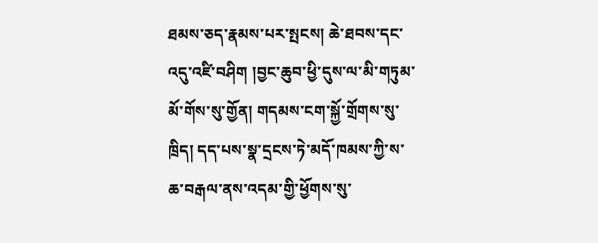ཐམས་ཅད་རྣམས་པར་སྤངས། ཆེ་ཐབས་དང་འདུ་འཛི་བཤིག །བྱང་ཆུབ་ཕྱི་དུས་ལ་མི་གཏུམ་མོ་གོས་སུ་གྱོན། གདམས་ངག་སྐྱོ་གྲོགས་སུ་ཁྲིད། དད་པས་སྣ་དྲངས་ཏེ་མདོ་ཁམས་ཀྱི་ས་ཆ་བརྒལ་ནས་འདམ་གྱི་ཕྱོགས་སུ་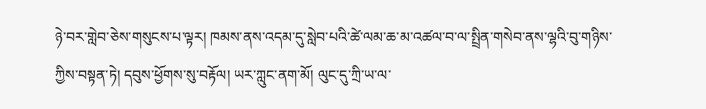ཉེ་བར་གླེབ་ཅེས་གསུངས་པ་ལྟར། ཁམས་ནས་འདམ་དུ་སླེབ་པའི་ཚེ་ལམ་ཆ་མ་འཚལ་བ་ལ་སྤྲིན་གསེབ་ནས་ལྷའི་བུ་གཉིས་ཀྱིས་བསྟན་ཏེ། དབུས་ཕྱོགས་སུ་བརྟོལ། ཡར་ཀླུང་ནག་མོ། ལུང་དུ་ཀྲི་ཡ་ལ་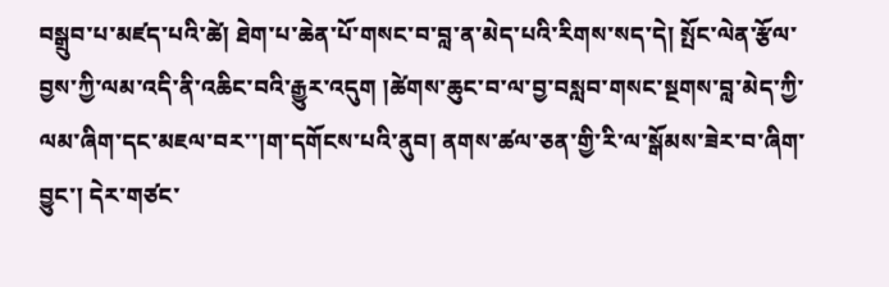བསྒྲུབ་པ་མཛད་པའི་ཚེ། ཐེག་པ་ཆེན་པོ་གསང་བ་བླ་ན་མེད་པའི་རིགས་སད་དེ། སྤོང་ལེན་རྩོལ་བྱས་ཀྱི་ལམ་འདི་ནི་འཆིང་བའི་རྒྱུར་འདུག །ཚེགས་ཆུང་བ་ལ་བྱ་བསླབ་གསང་སྔགས་བླ་མེད་ཀྱི་ལམ་ཞིག་དང་མཇལ་བར་་།ག་དགོངས་པའི་ནུབ། ནགས་ཚལ་ཅན་གྱི་རི་ལ་སྒོམས་ཟེར་བ་ཞིག་བྱུང་། དེར་གཙང་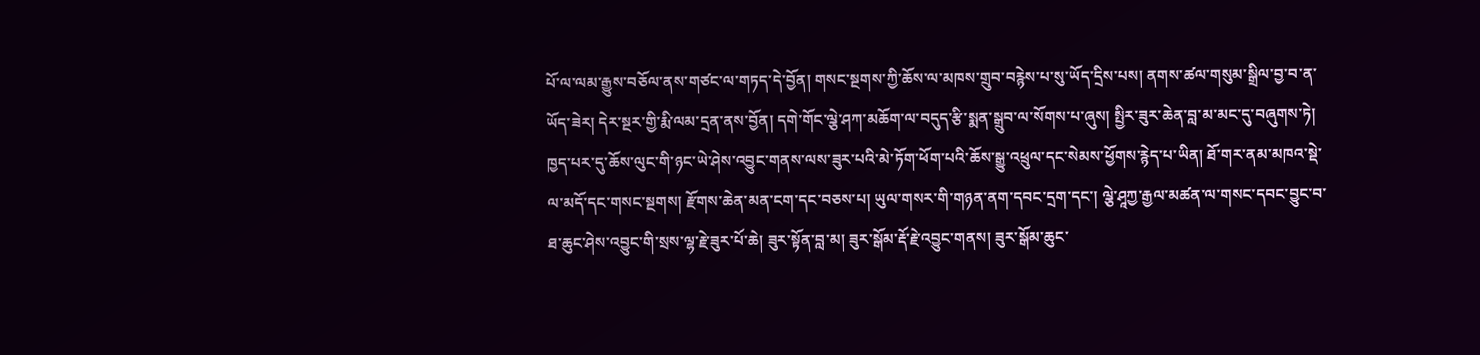པོ་ལ་ལམ་རྒྱུས་བཅོལ་ནས་གཙང་ལ་གཏད་དེ་བྱོན། གསང་སྔགས་ཀྱི་ཆོས་ལ་མཁས་གྲུབ་བརྙེས་པ་སུ་ཡོད་དྲིས་པས། ནགས་ཚལ་གསུམ་སྒྲིལ་བྱ་བ་ན་ཡོད་ཟེར། དེར་སྔར་གྱི་རྨི་ལམ་དྲན་ནས་བྱོན། དགེ་གོང་ལྕེ་ཤཀ་མཆོག་ལ་བདུད་རྩི་སྨན་སྒྲུབ་ལ་སོགས་པ་ཞུས། སྤྱིར་ཟུར་ཆེན་བླ་མ་མང་དུ་བཞུགས་ཏེ། ཁྱད་པར་དུ་ཆོས་ལུང་གི་ཉང་ཡེ་ཤེས་འབྱུང་གནས་ལས་ཟུར་པའི་མེ་ཏོག་ཕོག་པའི་ཆོས་སྒྱུ་འཕྲུལ་དང་སེམས་ཕྱོགས་རྙེད་པ་ཡིན། ཐོ་གར་ནམ་མཁའ་སྡེ་ལ་མདོ་དང་གསང་སྔགས། རྫོགས་ཆེན་མན་ངག་དང་བཅས་པ། ཡུལ་གསར་གི་གཉན་ནག་དབང་དྲག་དང་། ལྕེ་ཤཱཀྱ་རྒྱལ་མཚན་ལ་གསང་དབང་བྱུང་བ་ཐ་ཆུང་ཤེས་འབྱུང་གི་སྲས་ལྷ་རྗེ་ཟུར་པོ་ཆེ། ཟུར་སྟོན་བླ་མ། ཟུར་སྒོམ་རྡོ་རྗེ་འབྱུང་གནས། ཟུར་སྒོམ་ཆུང་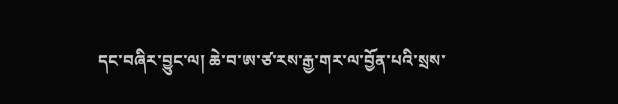དང་བཞིར་བྱུང་ལ། ཆེ་བ་ཨ་ཙ་རས་རྒྱ་གར་ལ་བྱོན་པའི་སྲས་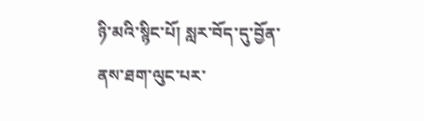ཉི་མའི་སྙིང་པོ། སླར་བོད་དུ་བྱོན་ནས་ཐག་ལུང་པར་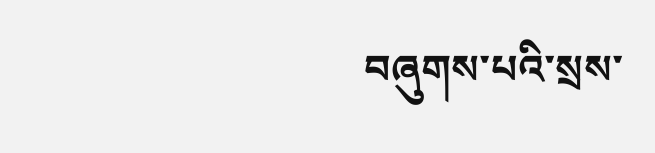བཞུགས་པའི་སྲས་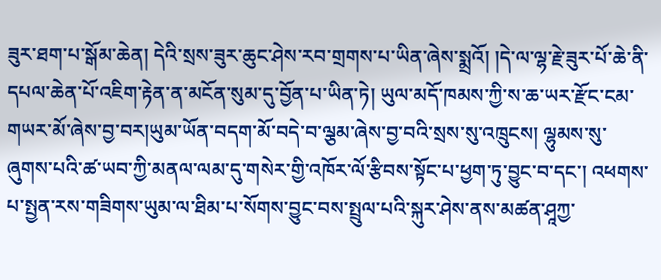ཟུར་ཐག་པ་སྒོམ་ཆེན། དེའི་སྲས་ཟུར་ཆུང་ཤེས་རབ་གྲགས་པ་ཡིན་ཞེས་སྨྲའོ། །དེ་ལ་ལྷ་རྗེ་ཟུར་པོ་ཆེ་ནི་དཔལ་ཆེན་པོ་འཇིག་རྟེན་ན་མངོན་སུམ་དུ་བྱོན་པ་ཡིན་ཏེ། ཡུལ་མདོ་ཁམས་ཀྱི་ས་ཆ་ཡར་རྫོང་ངམ་གཡར་མོ་ཞེས་བྱ་བར།ཡུམ་ཡོན་བདག་མོ་བདེ་བ་ལྕམ་ཞེས་བྱ་བའི་སྲས་སུ་འཁྲུངས། ལྷུམས་སུ་ཞུགས་པའི་ཚ་ཡབ་ཀྱི་མནལ་ལམ་དུ་གསེར་གྱི་འཁོར་ལོ་རྩིབས་སྟོང་པ་ཕྱག་ཏུ་བྱུང་བ་དང་། འཕགས་པ་སྤྱན་རས་གཟིགས་ཡུམ་ལ་ཐིམ་པ་སོགས་བྱུང་བས་སྤྲུལ་པའི་སྐུར་ཤེས་ནས་མཚན་ཤཱཀྱ་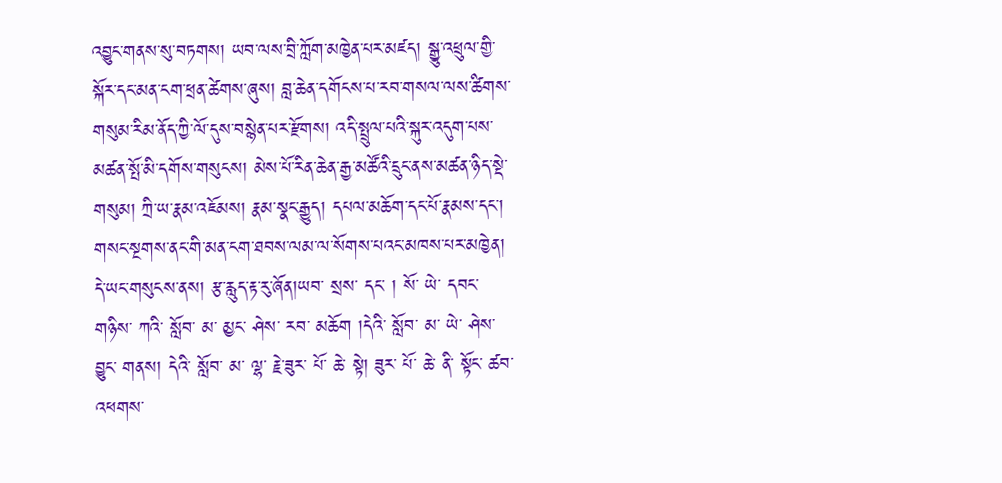འབྱུང་གནས་སུ་བཏགས། ཡབ་ལས་བྲི་ཀློག་མཁྱེན་པར་མཛད། སྒྱུ་འཕྲུལ་གྱི་སྐོར་དང་མན་ངག་ཕྲན་ཚེགས་ཞུས། བླ་ཆེན་དགོངས་པ་རབ་གསལ་ལས་ཚིགས་གསུམ་རིམ་ནོད་ཀྱི་ལོ་དུས་བསྙེན་པར་རྫོགས། འདི་སྤྲུལ་པའི་སྐུར་འདུག་པས་མཚན་སྤོ་མི་དགོས་གསུངས། མེས་པོ་རིན་ཆེན་རྒྱ་མཚོའི་དྲུང་ནས་མཚན་ཉིད་སྡེ་གསུམ། ཀྲི་ཡ་རྣམ་འཇོམས། རྣམ་སྣང་རྒྱུད། དཔལ་མཆོག་དང་པོ་རྣམས་དང་། གསང་སྔགས་ནང་གི་མན་ངག་ཐབས་ལམ་ལ་སོགས་པའང་མཁས་པར་མཁྱེན། དེ་ཡང་གསུངས་ནས། རྩ་རླུད་རྟ་རུ་ཞོན།ཡབ་ སྲས་ དང་ ། སོ་ ཡེ་ དབང་ གཉིས་ ཀའི་ སློབ་ མ་ མྱང་ ཤེས་ རབ་ མཆོག །དེའི་ སློབ་ མ་ ཡེ་ ཤེས་ བྱུང་ གནས། དེའི་ སློབ་ མ་ ལྷ་ རྗེ་ཟུར་ པོ་ ཆེ་ སྟེ། ཟུར་ པོ་ ཆེ་ ནི་ སྟོང་ ཚབ་འཕགས་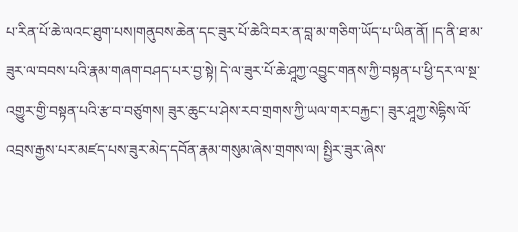པ་རིན་པོ་ཆེ་ལའང་ཐུག་པས།གནུབས་ཆེན་དང་ཟུར་པོ་ཆེའི་བར་ན་བླ་མ་གཅིག་ཡོད་པ་ཡིན་ནོ། །ད་ནི་ཐ་མ་ཟུར་ལ་བབས་པའི་རྣམ་གཞག་བཤད་པར་བྱ་སྟེ། དེ་ལ་ཟུར་པོ་ཆེ་ཤཱཀྱ་འབྱུང་གནས་ཀྱི་བསྟན་པ་ཕྱི་དར་ལ་སྔ་འགྱུར་གྱི་བསྟན་པའི་རྩ་བ་བཙུགས། ཟུར་ཆུང་པ་ཤེས་རབ་གྲགས་ཀྱི་ཡལ་གར་བརྐྱང་། ཟུར་ཤཱཀྱ་སེདྷིས་ལོ་འབྲས་རྒྱས་པར་མཛད་པས་ཟུར་མེད་དབོན་རྣམ་གསུམ་ཞེས་གྲགས་ལ། སྤྱིར་ཟུར་ཞེས་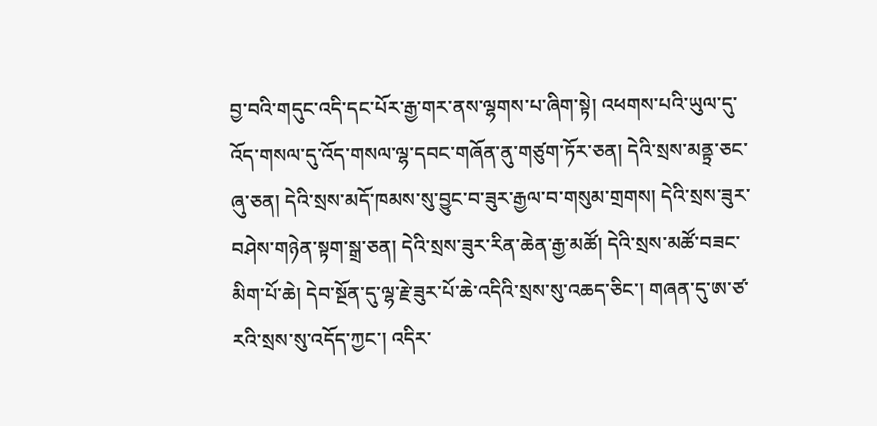བྱ་བའི་གདུང་འདི་དང་པོར་རྒྱ་གར་ནས་ལྷགས་པ་ཞིག་སྟེ། འཕགས་པའི་ཡུལ་དུ་འོད་གསལ་དུ་འོད་གསལ་ལྷ་དབང་གཞོན་ནུ་གཙུག་ཏོར་ཅན། དེའི་སྲས་མནྟྲ་ཅང་ཞུ་ཅན། དེའི་སྲས་མདོ་ཁམས་སུ་བྱུང་བ་ཟུར་རྒྱལ་བ་གསུམ་གྲགས། དེའི་སྲས་ཟུར་བཤེས་གཉེན་སྟག་སྒྲ་ཅན། དེའི་སྲས་ཟུར་རིན་ཆེན་རྒྱ་མཚོ། དེའི་སྲས་མཚོ་བཟང་མིག་པོ་ཆེ། དེབ་སྔོན་དུ་ལྷ་རྗེ་ཟུར་པོ་ཆེ་འདིའི་སྲས་སུ་འཆད་ཅིང་། གཞན་དུ་ཨ་ཙ་རའི་སྲས་སུ་འདོད་ཀྱང་། འདིར་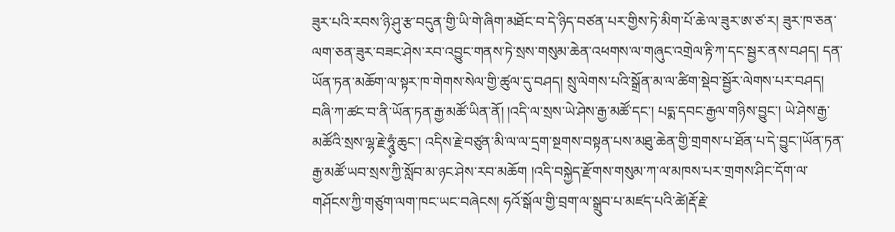ཟུར་པའི་རབས་ཉི་ཤུ་རྩ་བདུན་གྱི་ཡི་གེ་ཞིག་མཐོང་བ་དེ་ཉིད་བཙན་པར་གྱིས་ཏེ་མིག་པོ་ཆེ་ལ་ཟུར་ཨ་ཙ་ར། ཟུར་ཁ་ཅན་ལག་ཅན་ཟུར་བཟང་ཤེས་རབ་འབྱུང་གནས་ཏེ་སྲས་གསུམ་ཆེན་འཕགས་ལ་གཞུང་འགྲེལ་རྟི་ཀ་དང་སྦྱར་ནས་བཤད། དན་ཡོན་ཏན་མཆོག་ལ་སྟར་ཁ་གེགས་སེལ་གྱི་ཚུལ་དུ་བཤད། སྲུ་ལེགས་པའི་སྒྲོན་མ་ལ་ཚིག་སྡེབ་སྦྱོར་ལེགས་པར་བཤད། བཞི་ཀ་ཚང་བ་ནི་ཡོན་ཏན་རྒྱ་མཚོ་ཡིན་ནོ། །འདི་ལ་སྲས་ཡེ་ཤེས་རྒྱ་མཚོ་དང་། པདྨ་དབང་རྒྱལ་གཉིས་བྱུང་། ཡེ་ཤེས་རྒྱ་མཚོའི་སྲས་ལྷ་རྗེ་ཧཱུཾ༷་ཆུང་། འདིས་རྗེ་བཙུན་མི་ལ་ལ་དྲག་སྔགས་བསྟན་པས་མཐུ་ཆེན་གྱི་གྲགས་པ་ཐོན་པ་དེ་བྱུང་།ཡོན་ཏན་རྒྱ་མཚོ་ཡབ་སྲས་ཀྱི་སློབ་མ་ཉང་ཤེས་རབ་མཆོག །འདི་བསྐྱེད་རྫོགས་གསུམ་ཀ་ལ་མཁས་པར་གྲགས་ཤིང་དོག་ལ་གཤོངས་ཀྱི་གཙུག་ལག་ཁང་ཡང་བཞེངས། ཧའོ་སྒོལ་གྱི་བྲག་ལ་སྒྲུབ་པ་མཛད་པའི་ཚེ།རྡོ་རྗེ་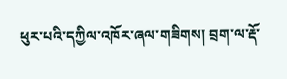ཕུར་པའི་དཀྱིལ་འཁོར་ཞལ་གཟིགས། བྲག་ལ་རྡོ་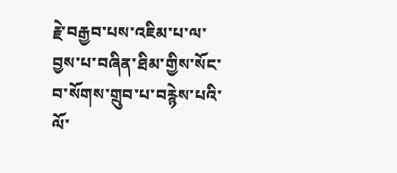རྗེ་བརྒྱབ་པས་འཇིམ་པ་ལ་བྱས་པ་བཞིན་ཐིམ་གྱིས་སོང་བ་སོགས་གྲུབ་པ་བརྙེས་པའི་ལོ་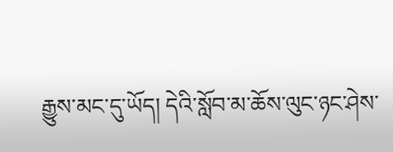རྒྱུས་མང་དུ་ཡོད། དེའི་སློབ་མ་ཆོས་ལུང་ཉང་ཤེས་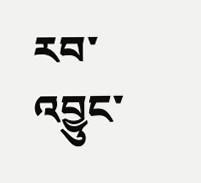རབ་འབྱུང་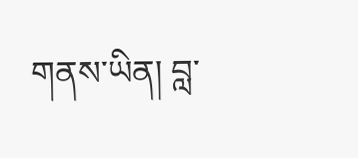གནས་ཡིན། བླ་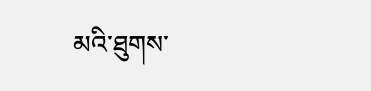མའི་ཐུགས་